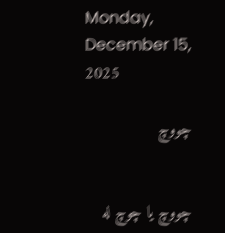Monday, December 15, 2025

چووچ


چووچ یا چوچ لە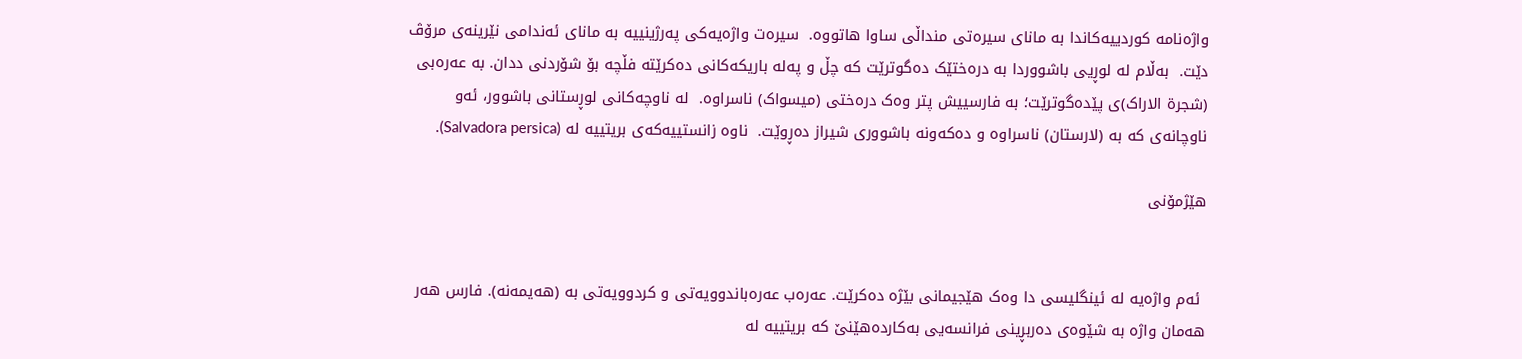واژەنامە کوردییەکاندا بە مانای سیرەتی منداڵی ساوا هاتووە.  سیرەت واژەیەکی پەرژینییە بە مانای ئەندامی نێرینەی مرۆڤ دێت.  بەڵام لە لوڕیی باشووردا بە درەختێک دەگوترێت کە چڵ و پەلە باریکەکانی دەکرێتە فڵچە بۆ شۆردنی ددان. بە عەرەبی (شجرة الاراک)ی پێدەگوترێت؛ بە فارسییش پتر وەک درەختی (میسواک) ناسراوە.  لە ناوچەکانی لوڕستانی باشوور، ئەو ناوچانەی کە بە (لارستان) ناسراوە و دەکەونە باشووری شیراز دەڕوێت.  ناوە زانستییەکەی بریتییە لە (Salvadora persica).

هێژمۆنی


 ئەم واژەیە لە ئینگلیسی دا وەک هێجیمانی بێژە دەکرێت. عەرەب عەرەباندوویەتی و کردوویەتی بە (هەیمەنە). فارس هەر هەمان واژە بە شێوەی دەربڕینی فرانسەیی بەکاردەهێنێ کە بریتییە لە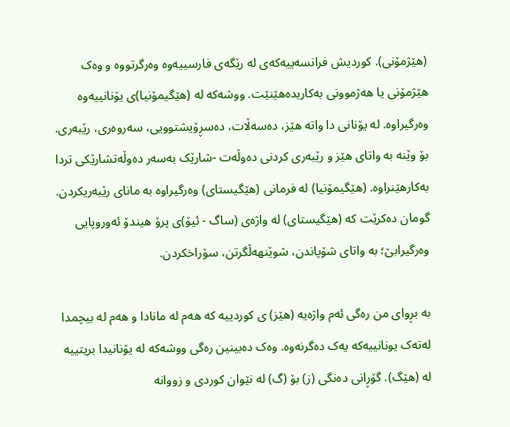(هێژمۆنی). کوردیش فرانسەییەکەی لە رێگەی فارسییەوە وەرگرتووە و وەک هێژمۆنی یا هەژموونی بەکاریدەهێنێت. ووشەکە لە (هێگیمۆنیا)ی یۆنانییەوە وەرگیراوە. لە یۆنانی دا واتە هێز، دەسەڵات، دەسڕۆیشتوویی، سەروەری، رێبەری. بۆ وێنە بە واتای هێز و رێبەری کردنی دەوڵەت -شارێک بەسەر دەوڵەتشارێکی تردا بەکارهێنراوە. (هێگیمۆنیا) لە فرمانی (هێگیستای) وەرگیراوە بە مانای رێبەریکردن. گومان دەکرێت کە (هێگیستای) لە واژەی (ساگ - ئیۆ)ی پرۆ هیندۆ ئەوروپایی وەرگیرابێ؛ بە واتای شۆپاندن، شوێنهەڵگرتن، سۆراخکردن.

بە بڕوای من رەگی ئەم واژەیە (هێز) ی کوردییە کە هەم لە مانادا و هەم لە بیچمدا لەتەک یونانییەکە یەک دەگرنەوە. وەک دەبینین رەگی ووشەکە لە یۆنانیدا بریتییە لە (هێگ). گۆڕانی دەنگی (ز) بۆ (گ) لە نێوان کوردی و زووانە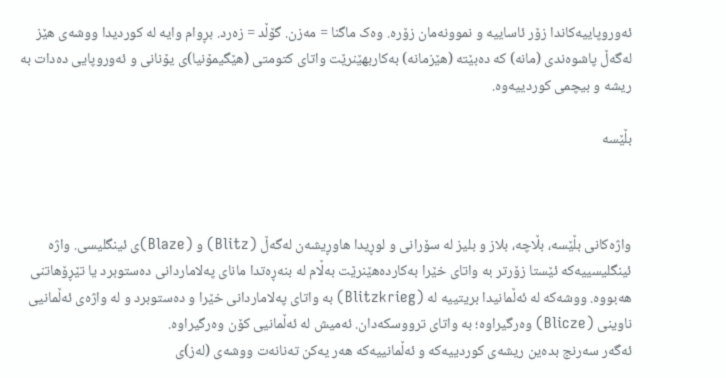ئەوروپاییەکاندا زۆر ئاساییە و نموونەمان زۆرە. وەک ماگنا = مەزن. گۆڵد = زەرد. بڕوام وایە لە کوردیدا ووشەی هێز لەگەڵ پاشوەندی (مانە) کە دەبێتە (هێزمانە) بەکاربهێنرێت واتای کتومتی (هێگیمۆنیا)ی یۆنانی و ئەوروپایی دەدات بە ریشە و بیچمی کوردییەوە.

بڵێسە



واژەکانی بڵێسە، بڵاچە، بلاز و بلیز لە سۆرانی و لوڕیدا هاوڕیشەن لەگەڵ (Blitz) و (Blaze)ی ئینگلیسی. واژە ئینگلیسییەکە ئێستا زۆرتر بە واتای خێرا بەکاردەهێنرێت بەڵام لە بنەڕەتدا مانای پەلاماردانی دەستوبرد یا تێڕۆهاتنی هەبووە. ووشەکە لە ئەڵمانیدا بریتییە لە (Blitzkrieg) بە واتای پەلاماردانی خێرا و دەستوبرد و لە واژەی ئەڵمانیی ناوینی (Blicze) وەرگیراوە؛ بە واتای ترووسکەدان. ئەمیش لە ئەڵمانیی کۆن وەرگیراوە.
ئەگەر سەرنج بدەین ریشەی کوردییەکە و ئەڵمانییەکە هەر یەکن تەنانەت ووشەی (لەز)ی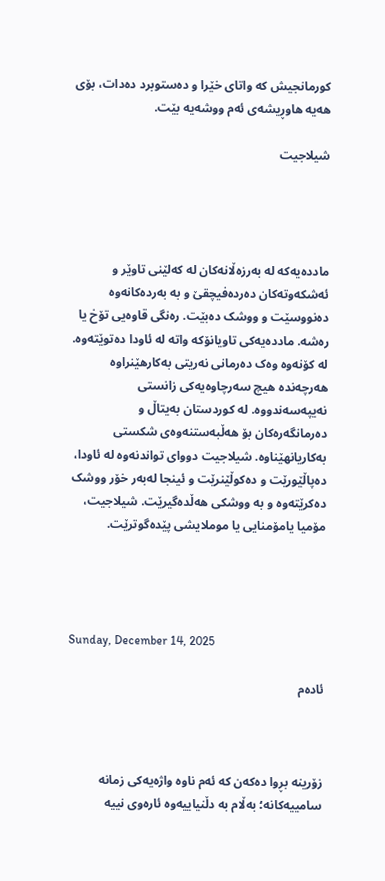کورمانجیش کە واتای خێرا و دەستوبرد دەدات، بۆی هەیە هاوڕیشەی ئەم ووشەیە بێت.

شیلاجیت




ماددەیەکە لە بەرزەڵانەکان لە کەلێنی تاوێر و ئەشکەوتەکان دەردەفیچقێ و بە بەردەکانەوە دەنووسێت و ووشک دەبێت. رەنگی قاوەیی تۆخ یا رەشە. ماددەیەکی تاویانۆکە واتە لە ئاودا دەتوێتەوە. لە کۆنەوە وەک دەرمانی نەریتی بەکارهێنراوە هەرچەندە هیچ سەرچاوەیەکی زانستی نەیپەسەندووە. لە کوردستان بەیتاڵ و دەرمانگەرەکان بۆ هەڵبەستنەوەی شکستی بەکاریانهێناوە. شیلاجیت دووای تواندنەوە لە ئاودا، دەپاڵێورێت و دەکوڵێنرێت و ئینجا لەبەر خۆر ووشک دەکرێتەوە و بە ووشکی هەڵدەگیرێت. شیلاجیت، مۆمیا یامۆمنایی یا موملایشی پێدەگوترێت.




Sunday, December 14, 2025

ئادەم



زۆرینە بڕوا دەکەن کە ئەم ناوە واژەیەکی زمانە سامییەکانە؛ بەڵام بە دڵنیاییەوە ئارەوی نییە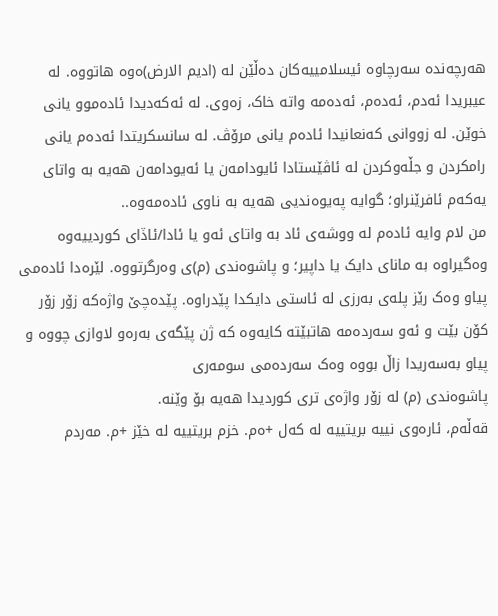هەرچەندە سەرچاوە ئیسلامییەکان دەڵێن لە (ادیم الارض)ەوە هاتووە. لە عیبریدا ئەدم، ئەدەم، ئەدەمە واتە خاک، زەوی. لە ئەکەدیدا ئادەموو یانی خوێن. لە زووانی کەنعانیدا ئادەم یانی مرۆڤ. لە سانسکریتدا ئەدەم یانی رامکردن و جڵەوکردن لە ئاڤێستادا ئایودامەن یا ئەیودامەن هەیە بە واتای یەکەم ئافرێنراو؛ گوایە پەیوەندیی هەیە بە ناوی ئادەمەوە..
من لام وایە ئادەم لە ووشەی ئاد بە واتای ئەو یا ئادا/ئاڏای کوردییەوە وەگیراوە بە مانای دایک یا داپیر؛ و پاشوەندی (م)ی وەرگرتووە. لێرەدا ئادەمی پیاو وەک رێز پلەی بەرزی لە ئاستی دایکدا پێدراوە. پێدەچێ واژەکە زۆر زۆر کۆن بێت و ئەو سەردەمە هاتبێتە کایەوە کە ژن پێگەی بەرەو لاوازی چووە و پیاو بەسەریدا زاڵ بووە وەک سەردەمی سومەری
پاشوەندی (م) لە زۆر واژەی تری کوردیدا هەیە بۆ وێنە.
قەڵەم، ئارەوی نییە بریتییە لە کەل +ەم. خزم بریتییە لە خێز +م. مەردم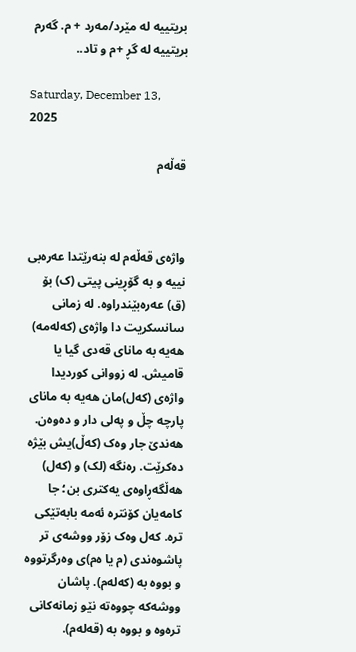بریتییە لە مێرد/مەرد + م. گەرم بریتییە لە گڕ +م و تاد..

Saturday, December 13, 2025

قەڵەم



واژەی قەڵەم لە بنەرێتدا عەرەبی نییە و بە گۆڕینی پیتی (ک) بۆ (ق) عەرەبێندراوە. لە زمانی سانسکریت دا واژەی (کەلەمە) هەیە بە مانای قەدی گیا یا قامیش. لە زووانی کوردیدا واژەی (کەل)مان هەیە بە مانای پارچە چڵ و پەلی دار و دەوەن. هەندێ جار وەک (کەڵ)یش بێژە دەکرێت. رەنگە (لک) و (کەل) هەڵگەڕاوەی یەکتری بن؛ جا کامەیان کۆنترە ئەمە بابەتێکی ترە. کەل وەک زۆر ووشەی تر پاشوەندی (م یا ەم)ی وەرگرتووە و بووە بە (کەلەم). پاشان ووشەکە چووەتە نێو زمانەکانی ترەوە و بووە بە (قەلەم).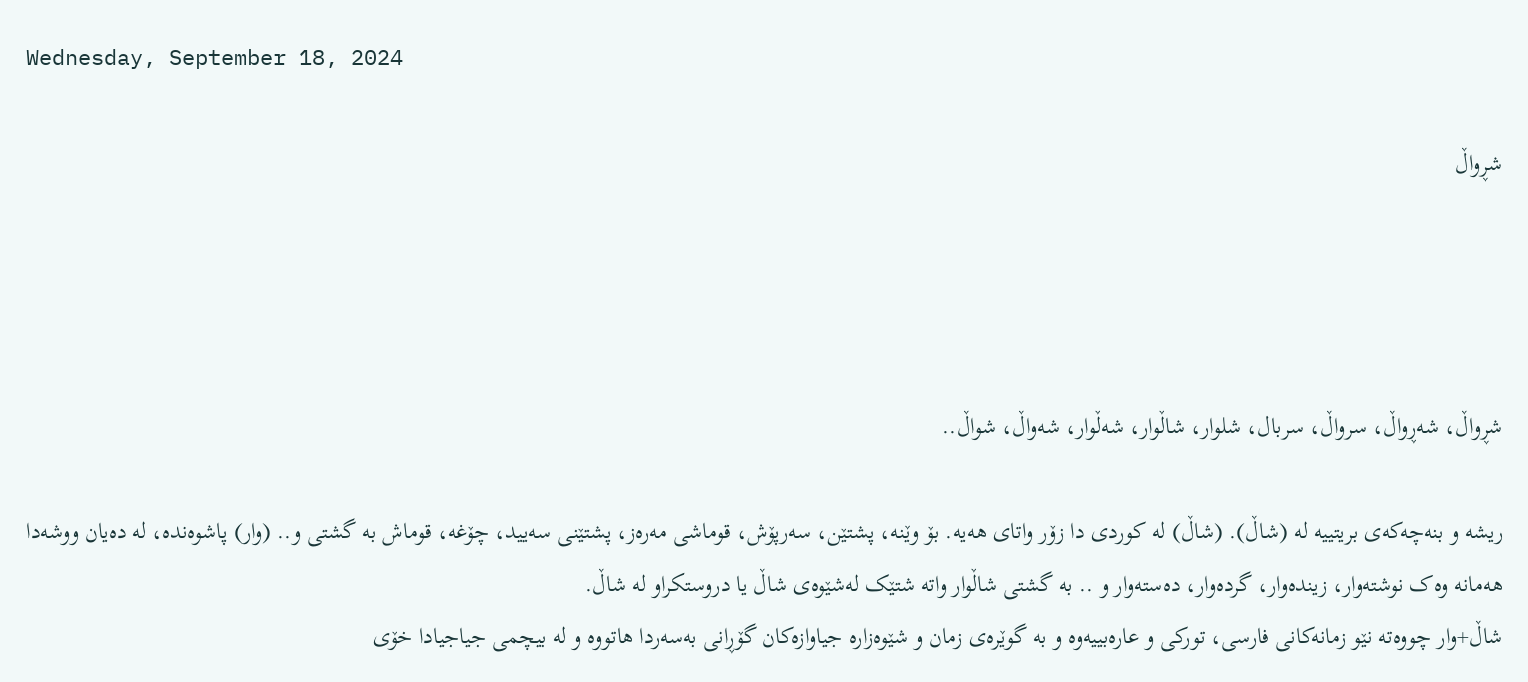Wednesday, September 18, 2024

شڕواڵ




شڕواڵ، شەڕواڵ، سرواڵ، سربال، شلوار، شاڵوار، شەڵوار، شەواڵ، شواڵ..

ریشە و بنەچەکەی بریتییە لە (شاڵ). (شاڵ) لە کوردی دا زۆر واتای هەیە. بۆ وێنە، پشتێن، سەرپۆش، قوماشی مەرەز، پشتێنی سەیید، چۆغە، قوماش بە گشتی و.. (وار) پاشوەندە، لە دەیان ووشەدا هەمانە وەک نوشتەوار، زیندەوار، گردەوار، دەستەوار و .. بە گشتی شاڵوار واتە شتێک لەشێوەی شاڵ یا دروستکراو لە شاڵ.
شاڵ+وار چووەتە نێو زمانەکانی فارسی، تورکی و عارەبییەوە و بە گوێرەی زمان و شێوەزارە جیاوازەکان گۆڕانی بەسەردا هاتووە و لە بیچمی جیاجیادا خۆی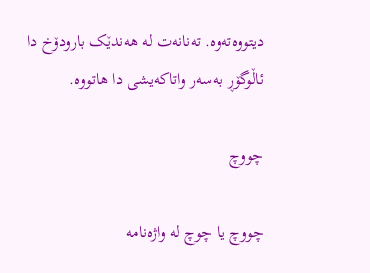دیتووەتەوە. تەنانەت لە هەندێک بارودۆخ دا ئاڵوگۆڕ بەسەر واتاکەیشی دا هاتووە.

چووچ

چووچ یا چوچ لە واژەنامە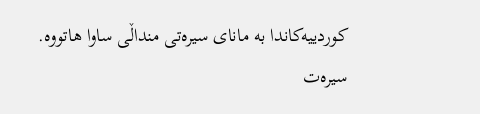کوردییەکاندا بە مانای سیرەتی منداڵی ساوا هاتووە.  سیرەت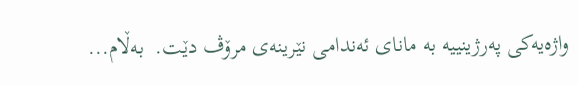واژەیەکی پەرژینییە بە مانای ئەندامی نێرینەی مرۆڤ دێت.  بەڵام...